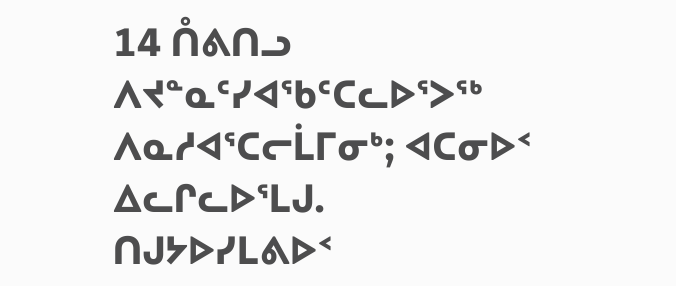14 ᑍᕕᑎᓗ ᐱᔪᓐᓇᑦᓯᐊᖃᑦᑕᓚᐅᕐᐳᖅ ᐱᓇᓱᐊᕐᑕᓕᒫᒥᓂᒃ; ᐊᑕᓂᐅᑉ ᐃᓚᒋᓚᐅᕐᒪᒍ.
ᑎᒍᔭᐅᓯᒪᕕᐅᑉ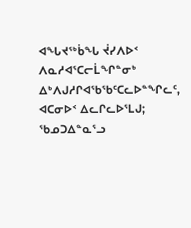ᐊᖓᔪᖅᑳᖓ ᔫᓯᐱᐅᑉ ᐱᓇᓱᐊᕐᑕᓕᒫᖏᓐᓂᒃ ᐃᒃᐱᒍᓱᒋᐊᖃᖃᑦᑕᓚᐅᓐᖏᓚᑦ, ᐊᑕᓂᐅᑉ ᐃᓚᒋᓚᐅᕐᒪᒍ; ᖃᓄᑐᐃᓐᓇᕐᓗ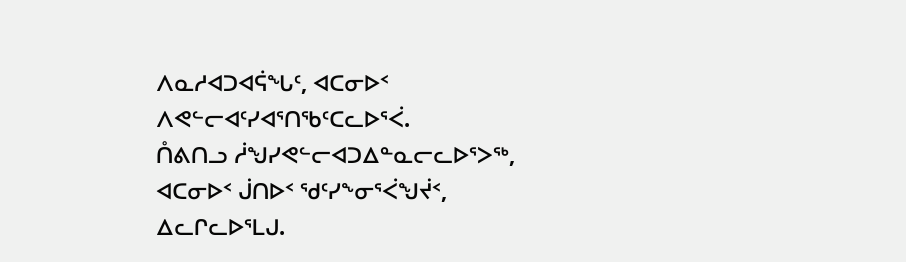ᐱᓇᓱᐊᑐᐊᕌᖓᑦ, ᐊᑕᓂᐅᑉ ᐱᕙᓪᓕᐊᑦᓯᐊᕐᑎᖃᑦᑕᓚᐅᕐᐹ.
ᑍᕕᑎᓗ ᓲᖑᓯᕙᓪᓕᐊᑐᐃᓐᓇᓕᓚᐅᕐᐳᖅ, ᐊᑕᓂᐅᑉ ᒎᑎᐅᑉ ᖁᑦᓯᖕᓂᕐᐹᖑᔫᑉ, ᐃᓚᒋᓚᐅᕐᒪᒍ.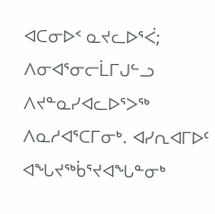ᐊᑕᓂᐅᑉ ᓇᔪᓚᐅᕐᐹ; ᐱᓂᐊᕐᓂᓕᒫᒥᒍᓪᓗ ᐱᔪᓐᓇᓯᐊᓚᐅᕐᐳᖅ ᐱᓇᓱᐊᕐᑕᒥᓂᒃ. ᐊᓯᕆᐊᒥᐅᑦ ᐊᖓᔪᖅᑳᕐᔪᐊᖓᓐᓂᒃ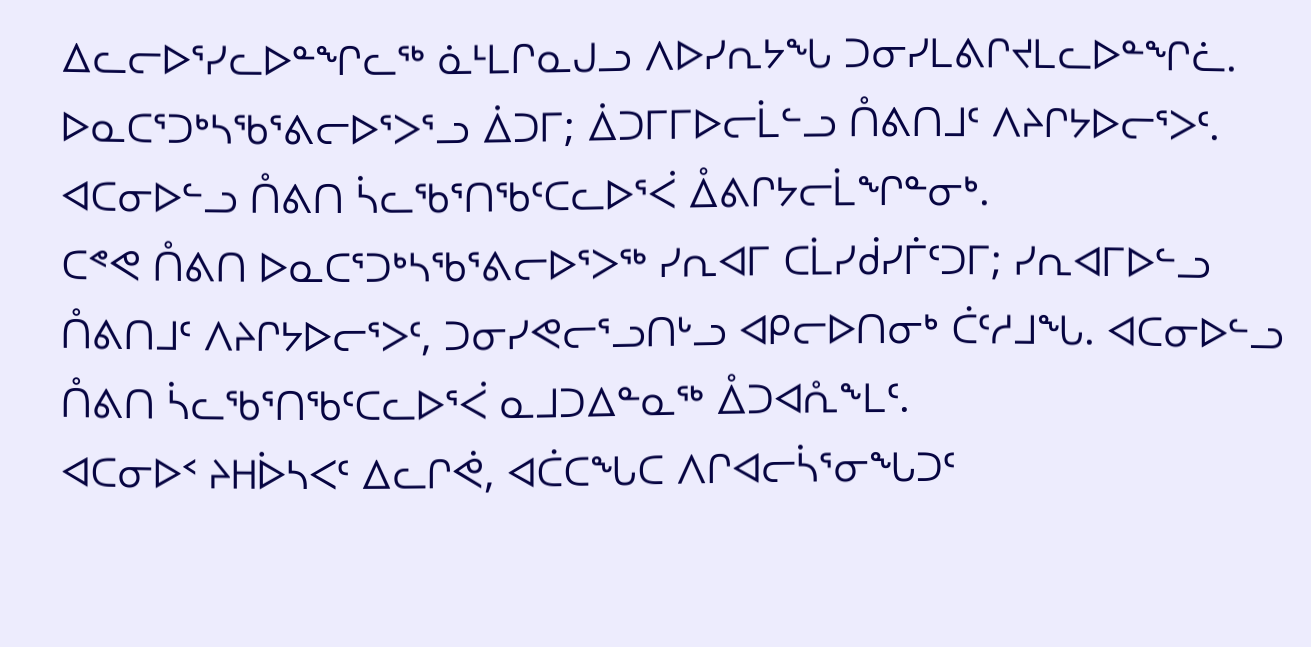ᐃᓚᓕᐅᕐᓯᓚᐅᓐᖏᓚᖅ ᓈᒻᒪᒋᓇᒍᓗ ᐱᐅᓯᕆᔭᖓ ᑐᓂᓯᒪᕕᒋᔪᒪᓚᐅᓐᖏᓛ.
ᐅᓇᑕᕐᑐᒃᓴᖃᕐᕕᓕᐅᕐᐳᕐᓗ ᐄᑐᒥ; ᐄᑐᒥᒥᐅᓕᒫᓪᓗ ᑍᕕᑎᒧᑦ ᐱᔨᒋᔭᐅᓕᕐᐳᑦ. ᐊᑕᓂᐅᓪᓗ ᑍᕕᑎ ᓵᓚᖃᕐᑎᖃᑦᑕᓚᐅᕐᐹ ᐂᕕᒋᔭᓕᒫᖏᓐᓂᒃ.
ᑕᕝᕙ ᑍᕕᑎ ᐅᓇᑕᕐᑐᒃᓴᖃᕐᕕᓕᐅᕐᐳᖅ ᓯᕆᐊᒥ ᑕᒫᓯᑰᓯᒦᑦᑐᒥ; ᓯᕆᐊᒥᐅᓪᓗ ᑍᕕᑎᒧᑦ ᐱᔨᒋᔭᐅᓕᕐᐳᑦ, ᑐᓂᓯᕙᓕᕐᓗᑎᒡᓗ ᐊᑭᓕᐅᑎᓂᒃ ᑖᑦᓱᒧᖓ. ᐊᑕᓂᐅᓪᓗ ᑍᕕᑎ ᓵᓚᖃᕐᑎᖃᑦᑕᓚᐅᕐᐹ ᓇᒧᑐᐃᓐᓇᖅ ᐂᑐᐊᕅᖕᒪᑦ.
ᐊᑕᓂᐅᑉ ᔨᕼᐆᓴᐸᑦ ᐃᓚᒋᕚ, ᐊᑖᑕᖓᑕ ᐱᒋᐊᓕᓵᕐᓂᖓᑐᑦ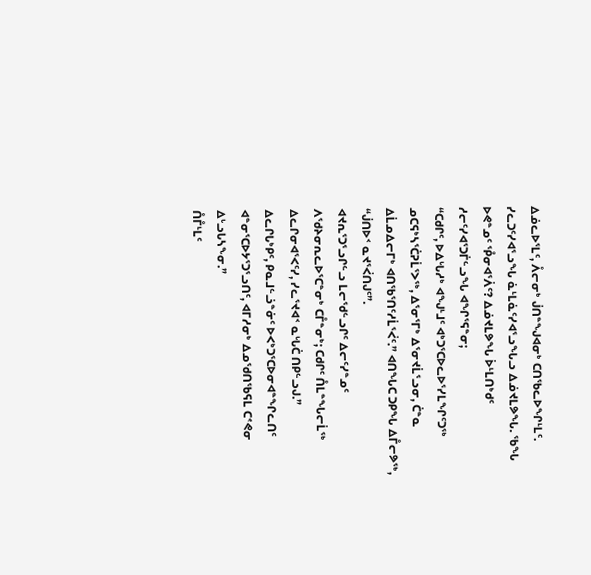ᐃᓅᓚᐅᕐᒪᑦ, ᐰᓕᓂᒃ ᒎᑎᓐᖑᐊᓂᒃ ᑕᑎᖃᓚᐅᖏᒻᒪᑦ.
ᓯᓚᑐᑦᓯᐊᕐᓗᖓ ᓈᒻᒪᓈᑦᓯᐊᕐᓗᖓᓗ ᐃᓅᔪᒪᕗᖓ. ᖃᖓ ᐅᕙᓐᓄᑦ ᕾᓂᐊᕐᐲᑦ? ᐃᓅᔪᒪᕗᖓ ᐆᒻᒪᑎᒃᑯᑦ ᓱᓕᑦᓯᐊᕐᑐᒦᓪᓗᖓ ᐊᖏᕐᕋᓐᓂ;
“ᑕᑯᒋᑦ, ᐅᐃᒡᒐᓱᒃ ᐊᖑᒻᒧᑦ ᐊᒃᑐᕐᑕᐅᓚᐅᕐᓯᒪᖏᑦᑐᖅ ᓄᑕᕋᒃᓴᕐᑖᕈᒫᕐᐳᖅ, ᐃᕐᓂᕐᒥᒃ ᐃᕐᓂᔪᒫᕐᓗᓂ, ᑖᓐᓇ ᐃᒫᓄᐃᓕᒥᒃ ᐊᑎᖃᕐᑎᑦᓱᒫᕐᐹᑦ.” ᐊᑎᖓᑕ ᑐᑭᖓ ᐃᒤᓕᕗᖅ, “ᒎᑎᐅᑉ ᓇᔪᕐᐹᑎᒍᑦ”.
ᐊᔪᕆᕐᑐᕐᓗᒋᓪᓗ ᒪᓕᖁᓪᓗᒋᑦ ᐃᓕᑦᓯᓐᓄᑦ ᐱᖁᔨᓂᕆᓚᐅᕐᑕᓐᓂᒃ ᑕᒤᓐᓂᒃ; ᑕᑯᒋᑦ ᑍᒪᓐᖓᓕᒫᖅ ᐃᓚᒋᓂᐊᕐᐸᑦᓯ, ᓯᓚᕐᔪᐊᑉ ᓇᒡᒐᑖ ᑎᑭᓪᓗᒍ.”
ᐃᓚᒋᒐᒃᑭᑦ, ᑭᓇᒧᓪᓘᓐᓃᑦ ᐅᐸᒃᑐᕐᑕᐅᓂᐊᓐᖏᓚᑎᑦ ᐊᓐᓂᕐᑕᐅᔭᕐᑐᕐᓗᑎᑦ, ᐊᒥᓱᓂᒃ ᐃᓄᖁᑎᖃᕋᒪ ᑕᕝᕙᓂ ᐃᒡᓗᒐᓴᖕᓂ.”
ᑍᒤᒻᒪᑦ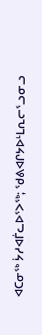ᐊᑕᓂᖅ ᔮᓱᐊᒦᓚᐅᕐᐳᖅ; ᖁᕕᐊᒋᔭᐅᒻᒪᕆᓕᕐᓗᓂᓗ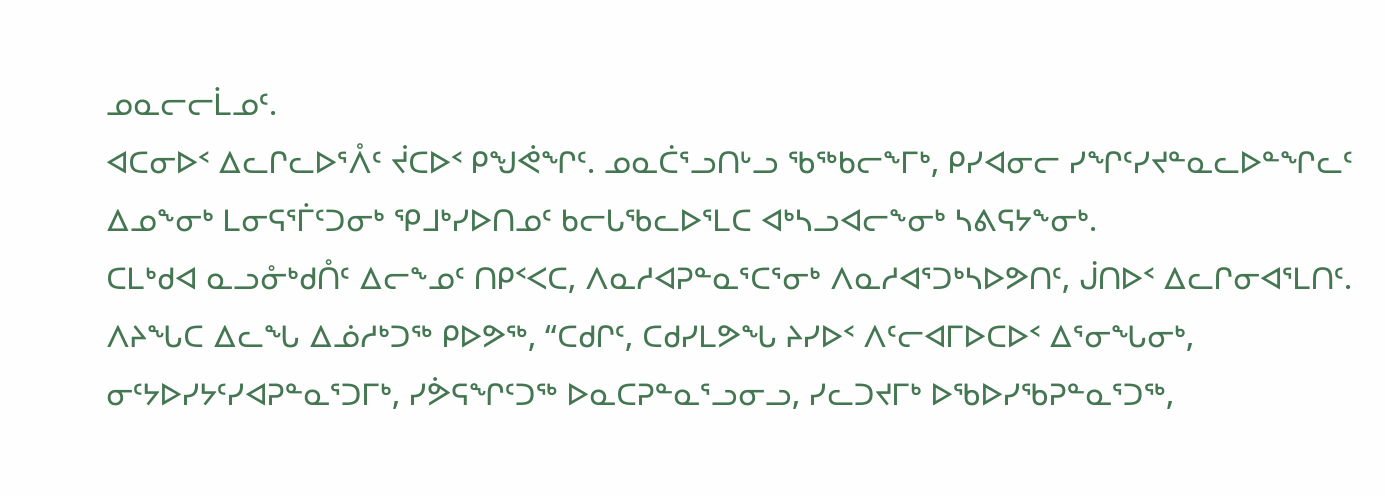ᓄᓇᓕᓕᒫᓄᑦ.
ᐊᑕᓂᐅᑉ ᐃᓚᒋᓚᐅᕐᐰᑦ ᔫᑕᐅᑉ ᑭᖑᕚᖏᑦ. ᓄᓇᑖᕐᓗᑎᒡᓗ ᖃᖅᑲᓕᖕᒥᒃ, ᑭᓯᐊᓂᓕ ᓯᖏᑦᓯᔪᓐᓇᓚᐅᓐᖏᓚᑦ ᐃᓄᖕᓂᒃ ᒪᓂᕋᕐᒦᑦᑐᓂᒃ ᕿᒧᒃᓯᐅᑎᓄᑦ ᑲᓕᒐᖃᓚᐅᕐᒪᑕ ᐊᒃᓴᓗᐊᓕᖕᓂᒃ ᓴᕕᕋᔭᖕᓂᒃ.
ᑕᒪᒃᑯᐊ ᓇᓗᓁᒃᑯᑍᑦ ᐃᓕᖕᓄᑦ ᑎᑭᑉᐸᑕ, ᐱᓇᓱᐊᕈᓐᓇᕐᑕᕐᓂᒃ ᐱᓇᓱᐊᕐᑐᒃᓴᐅᕗᑎᑦ, ᒎᑎᐅᑉ ᐃᓚᒋᓂᐊᕐᒪᑎᑦ.
ᐱᔨᖓᑕ ᐃᓚᖓ ᐃᓅᓱᒃᑐᖅ ᑭᐅᕗᖅ, “ᑕᑯᒋᑦ, ᑕᑯᓯᒪᕗᖓ ᔨᓯᐅᑉ ᐱᑦᓕᐊᒥᐅᑕᐅᑉ ᐃᕐᓂᖓᓂᒃ, ᓂᑦᔭᐅᓯᔭᑦᓯᐊᕈᓐᓇᕐᑐᒥᒃ, ᓯᕘᕋᖏᑦᑐᖅ ᐅᓇᑕᕈᓐᓇᕐᓗᓂᓗ, ᓯᓚᑐᔪᒥᒃ ᐅᖃᐅᓯᖃᕈᓐᓇᕐᑐᖅ,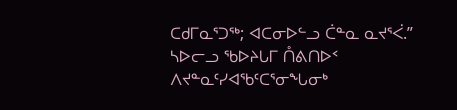ᑕᑯᒥᓇᕐᑐᖅ; ᐊᑕᓂᐅᓪᓗ ᑖᓐᓇ ᓇᔪᕐᐹ.”
ᓴᐅᓕᓗ ᖃᐅᔨᒐᒥ ᑍᕕᑎᐅᑉ ᐱᔪᓐᓇᑦᓯᐊᖃᑦᑕᕐᓂᖓᓂᒃ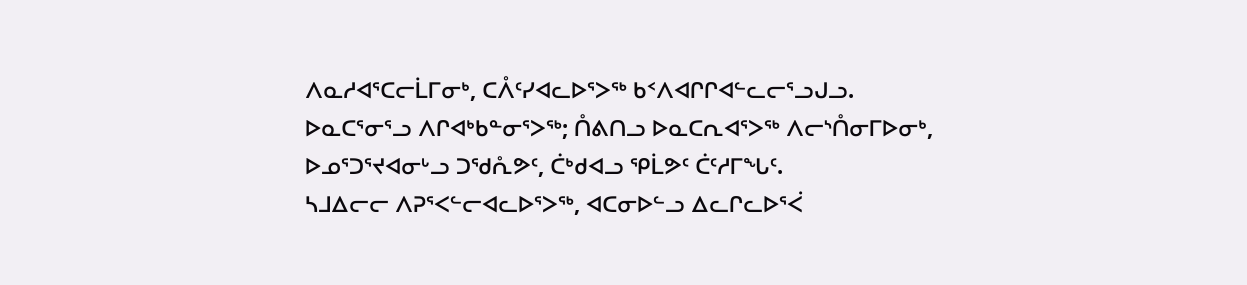ᐱᓇᓱᐊᕐᑕᓕᒫᒥᓂᒃ, ᑕᐰᑦᓯᐊᓚᐅᕐᐳᖅ ᑲᑉᐱᐊᒋᒋᐊᓪᓚᓕᕐᓗᒍᓗ.
ᐅᓇᑕᕐᓂᕐᓗ ᐱᒋᐊᒃᑲᓐᓂᕐᐳᖅ; ᑍᕕᑎᓗ ᐅᓇᑕᕆᐊᕐᐳᖅ ᐱᓕᔅᑍᓂᒥᐅᓂᒃ, ᐅᓄᕐᑐᕐᔪᐊᓂᒡᓗ ᑐᖁᕅᕗᑦ, ᑖᒃᑯᐊᓗ ᕿᒫᕗᑦ ᑖᑦᓱᒥᖓᑦ.
ᓴᒧᐃᓕᓕ ᐱᕈᕐᐸᓪᓕᐊᓚᐅᕐᐳᖅ, ᐊᑕᓂᐅᓪᓗ ᐃᓚᒋᓚᐅᕐᐹ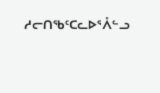ᓱᓕᑎᖃᑦᑕᓚᐅᕐᐰᓪᓗ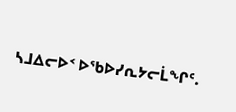ᓴᒧᐃᓕᐅᑉ ᐅᖃᐅᓯᕆᔭᓕᒫᖏᑦ.